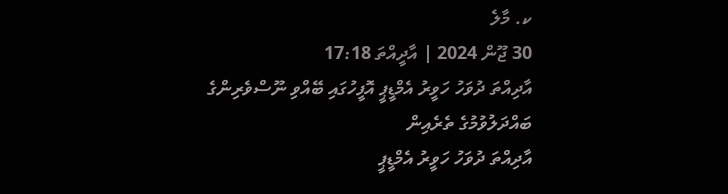ކ. މާލެ
30 ޖޫން 2024 | އާދީއްތަ 17:18
އާދިއްތަ ދުވަހު ހަވީރު އެމްޑީޕީ އޮފީހުގައި ބޭއްވި ނޫސްވެރިންގެ ބައްދަލުވުމުގެ ތެރެއިން
އާދިއްތަ ދުވަހު ހަވީރު އެމްޑީޕީ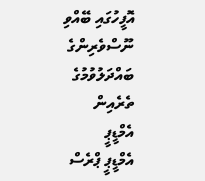އޮފީހުގައި ބޭއްވި ނޫސްވެރިންގެ ބައްދަލުވުމުގެ ތެރެއިން
އެމްޑީޕީ
އެމްޑީޕީ ޕްރެސް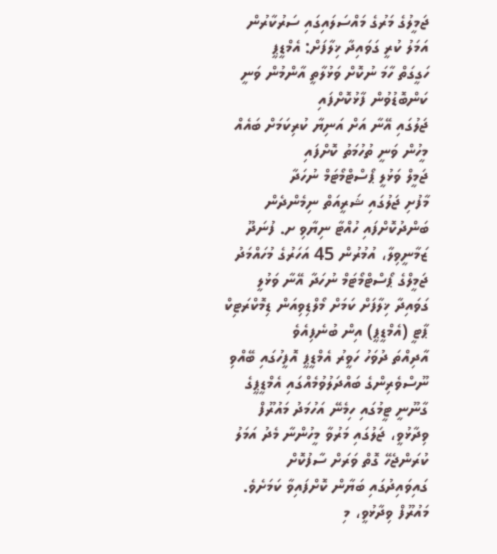ޖަމީލުގެ މަރުގެ މައްސަލައިގައި ސަރުކާރުން އަމަލު ކުރީ ގަވައިދާ ޚިލާފަށް: އެމްޑީޕީ
ހަގީގަތް ހާމަ ނުކޮށް ވަޅުލާތީ އާންމުން ވަނީ ކަންބޮޑުވުން ފާޅުކޮށްފައި
ޖަލުގައި އޭނާ އަށް އަނިޔާ ކުރިކަމަށް ބައެއް މީހުން ވަނީ ތުހުމަތު ކޮށްފައި
ޖަމީލް ވަޅުލީ ޕޯސްޓްމޯޓަމް ނުހަދާ
މާފުށި ޖަލުގައި ޝަރީއަތް ނިމެންދެން ބަންދުކޮށްފައި ހުއްޓާ ނިޔާވި ށ. ފުނަދޫ ޒަމާނީވިލާ، އުމުރުން 45 އަހަރުގެ މުހައްމަދު ޖަމީލްގެ ޕޯސްޓްމޯޓަމް ނުހަދާ އޭނާ ވަޅުލީ ގަވައިދާ ޚިލާފަށް ކަމަށް މޯލްޑިވިއަން ޑިމޮކްރަޓިކް ޕާޓީ (އެމްޑީޕީ) އިން ބުނެފިއެވެ
އާދިއްތަ ދުވަހު ހަވީރު އެމްޑީޕީ އޮފީހުގައި ބޭއްވި ނޫސްވެރިންގެ ބައްދަލުވުމެއްގައި އެމްޑީޕީގެ ގާނޫނީ ޓީމުގައި ހިމެނޭ އަހުމަދު މައުރޫފް ވިދާޅުވީ، ޖަލުގައި މަރުވާ މީހުންނާ މެދު އަމަލު ކުރަންޖެހޭ ގޮތް ވަރަށް ސާފުކޮށް ގައިވައިދުގައި ބަޔާން ކޮށްފައިވާ ކަމަށެވެ.
މައުރޫފް ވިދާޅުވީ، މި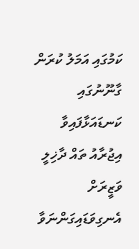ކަމުގައި އަމަލު ކުރަން ގާނޫނުގައި ކަނޑައަޅާފައިވާ އިޖުރާއު ތައް ދާޚިލީ ވަޒީރަށް އެނގިވަޑައިގަންނަވާ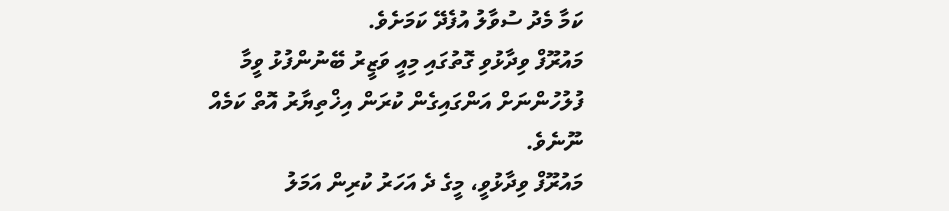ކަމާ މެދު ސުވާލު އުފެދޭ ކަމަށެވެ.
މައުރޫފް ވިދާޅުވި ގޮތުގައި މިއީ ވަޒީރު ބޭނުންފުޅު ވީމާ ފުލުހުންނަށް އަންގައިގެން ކުރަން އިޚްތިޔާރު އޮތް ކަމެއް ނޫނެވެ.
މައުރޫފް ވިދާޅުވީ، މީގެ ދެ އަހަރު ކުރިން އަމަލު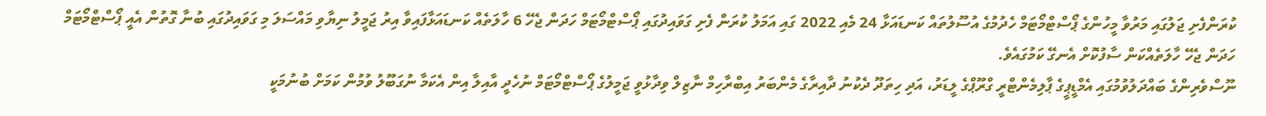ކުރަންފެށި ޖަލުގައި މަރުވާ މީހުންގެ ޕޯސްޓްމޯޓަމް ހެދުމުގެ އުސޫލުތައް ކަނޑައަޅާ 24 މެއި 2022 ގައި އަމަލު ކުރަން ފެށި ގަވައިދުގައި ޕޯސްޓްމޯޓަމް ހަދަން ޖެހޭ 6 ހާލަތެއް ކަނޑައަޅާފައިވާ އިރު ޖަމީލު ނިޔާވި މައްސަލަ މި ގަވައިދުގައި ބުނާ ގޮތުން އެއީ ޕޯސްޓްމޯޓަމް ހަދަން ޖެހޭ ހާލަތެއްކަން ސާފުކޮށް އެނގޭ ކަމުގައެވެ.
ނޫސްވެރިންގެ ބައްދަލުވުމުގައި އެމްޑީޕީގެ ޕާލިމެންޓްރީ ގްރޫޕްގެ ލީޑަރު، އަދި ހިތަދޫ ދެކުނު ދާއިރާގެ މެންބަރު އިބްރާހިމް ނާޒިލް ވިދާޅުވީ ޖަމީލުގެ ޕޯސްޓްމޯޓަމް ނުހެދީ އާއިލާ އިން އެކަމާ ނުގަބޫލު ވުމުން ކަމަށް ބުނުމަކީ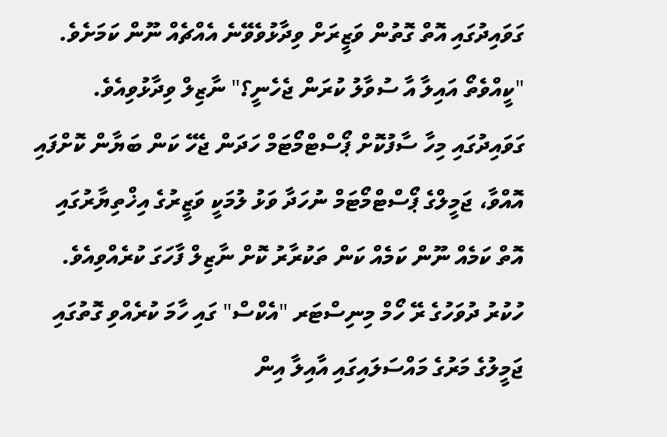ގަވައިދުގައި އޮތް ގޮތުން ވަޒީރަށް ވިދާޅުވެވޭނެ އެއްޗެއް ނޫން ކަމަށެވެ.
"ކީއްވެތޯ އައިލާ އާ ސުވާލު ކުރަން ޖެހެނީ؟" ނާޒިލް ވިދާޅުވިއެވެ.
ގަވައިދުގައި މިހާ ސާފުކޮށް ޕޯސްޓްމޯޓަމް ހަދަން ޖެހޭ ކަން ބަޔާން ކޮށްފައި އޮއްވާ، ޖަމީލްގެ ޕޯސްޓްމޯޓަމް ނުހަދާ ވަޅު ލުމަކީ ވަޒީރުގެ އިޚްތިޔާރުގައި އޮތް ކަމެއް ނޫން ކަމެއް ކަން ތަކުރާރު ކޮށް ނާޒިލް ފާހަގަ ކުރެއްވިއެވެ.
ހުކުރު ދުވަހުގެ ރޭ ހޯމް މިނިސްޓަރ "އެކްސް" ގައި ހާމަ ކުރެއްވި ގޮތުގައި ޖަމީލުގެ މަރުގެ މައްސަލައިގައި އާއިލާ އިން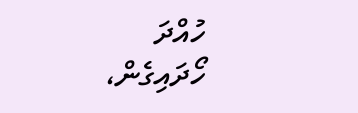ހުއްދަ ހޯދައިގެން،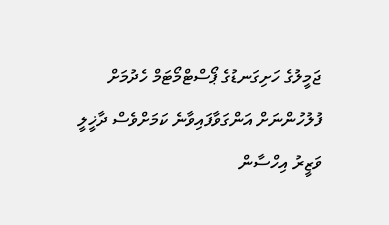ޖަމީލުގެ ހަށިގަނޑުގެ ޕޯސްޓްމޯޓަމް ހެދުމަށް ފުލުހުންނަށް އަންގަވާފައިވާނެ ކަމަށްވެސް ދާޚީލީ ވަޒީރު އިހްސާން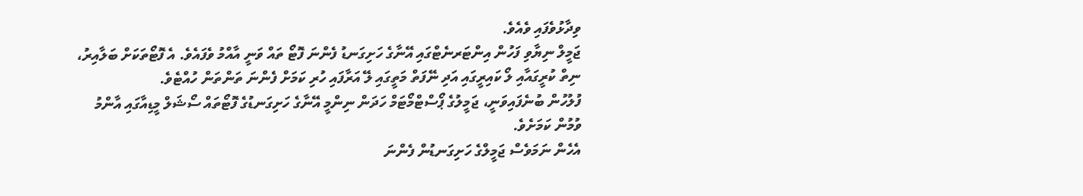ވިދާޅުވެފައި ވެއެވެ.
ޖަމީލް ނިޔާވި ފަހުން އިންޓަރނެޓްގައި އޭނާގެ ހަށިގަނޑު ފެންނަ ފޮޓޯ ތައް ވަނީ އާއްމު ވެފައެވެ. އެ ފޮޓޯތަކަށް ބަލާއިރު، ނިތް ކުރީގައާއި ލޯ ކައިރީގައި އަދި ނޭފަތް މަތީގައި ލޭ އަރާފައި ހުރި ކަމަށް ފެންނަ ތަންތަން ހުއްޓެވެ.
ފުލުހުން ބުނެފައިވަނީ، ޖަމީލުގެ ޕޯސްޓްމޯޓަމް ހަދަން ނިންމީ އޭނާގެ ހަށިގަނޑުގެ ފޮޓޯތައް ސޯޝަލް މީޑިއާގައި އާންމު ވުމުން ކަމަށެވެ.
އެހެން ނަމަވެސް ޖަމީލްގެ ހަށިގަނޑުން ފެންނަ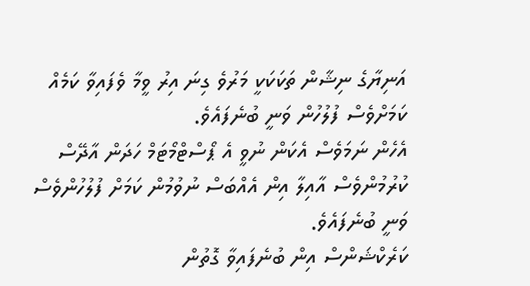އަނިޔާގެ ނިޝާން ތަކަކަކީ މަރުވެ ގިނަ އިރު ވީމާ ވެފައިވާ ކަމެއް ކަމަށްވެސް ފުލުހުން ވަނީ ބުނެފައެވެ.
އެހެން ނަމަވެސް އެކަން ނުވީ އެ ޕޯސްޓްމޯޓަމް ހަދަން އާދޭސް ކުރުމުންވެސް އާއިލާ އިން އެއްބަސް ނުވުމުން ކަމަށް ފުލުހުންވެސް ވަނީ ބުނެފައެވެ.
ކަރެކްޝަންސް އިން ބުނެފައިވާ ގޮތުން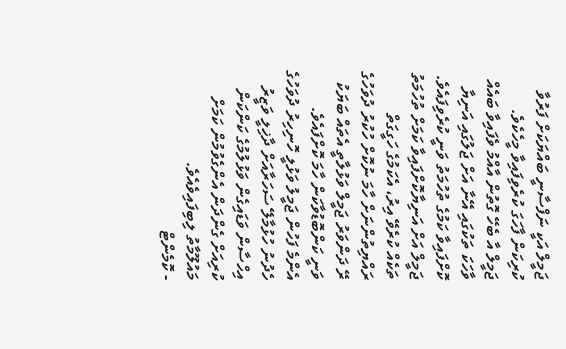ޖަމީލް އަކީ ނަފްސާނީ ބައްޔަކަށް ފަރުވާ ކުރިކަން ފާހަގަ ކުރެވިފައިވާ މީހެކެވެ.
ޖަމީލް އާ ބެހޭ ގޮތުން އާއްމު ވެފައިވާ ބައެއް ވާހަކަ ތަކުގައި އޭނާ އަށް ޖަލުގައި އަނިޔާ ކޮށްފައިވާ ކަމުގެ ތުހުމަތު ވަނީ ކުރެވިފައެވެ.
ޖަމީލް އަށް އަނިޔާކޮށްފައިވާ ކަމަށް ތުހުމަތު ތަކެއް ކުރެވޭ އިރު، އެކަމުގެ ހަގީގަތް ރައްޔިތުންނަށް ހާމަ ނުކޮށް ހުކުރު ދުވަހުގެ ރޭ ދަންވަރު ޖަމީލް ވަޅުލާތީ އެތައް ބަޔަކު ވަނީ ކަންބޮޑުވާކަން ހާމަ ކޮށްފައެވެ.
އެންމެ ފަހުން ޖަމީލު ވަޅުލީ ހޮނިހިރު ދުވަހުގެ ހެދުނު ހުޅުމާލޭ ސަހަރާއަށް ދާޚިލީ ވަޒީރު އިހްސާން ވަޑައިގެން ވަޅުލުމުގެ ކަންކަން ކުރިއަށް ގެންދަން އެންގެވުމުން ކަމަށް މައުލޫމާތު ލިބިފައިވެއެވެ.
- ކޮމެންޓް